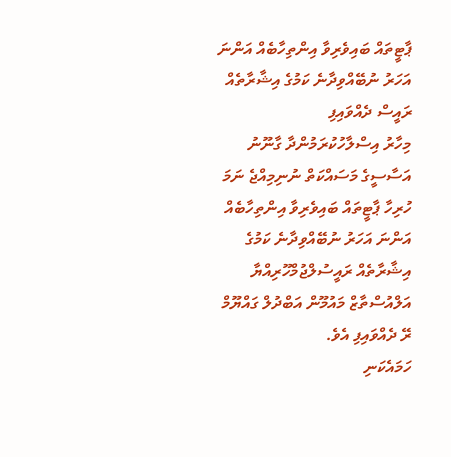ޕާޓީތައް ބައިވެރިވާ އިންތިހާބެއް އަންނަ އަހަރު ނުބޭއްވިދާނެ ކަމުގެ އިޝާރާތެއް ރައީސް ދެއްވައިފި
މިހާރު އިސްލާހުކުރަމުންދާ ގާނޫނު އަސާސީގެ މަސައްކަތް ނުނިމިއްޖެ ނަމަ ހުރިހާ ޕާޓީތައް ބައިވެރިވާ އިންތިހާބެއް އަންނަ އަހަރު ނުބޭއްވިދާނެ ކަމުގެ އިޝާރާތެއް ރައީސުލްޖުމްހޫރިއްޔާ އަލްއުސްތާޒް މައުމޫން އަބްދުލް ގައްޔޫމް ރޭ ދެއްވައިފި އެވެ.
ހަމައެކަނި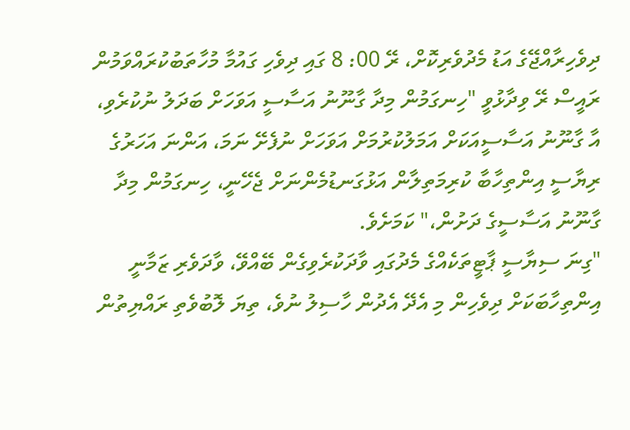ދިވެހިރާއްޖޭގެ އަޑު މެދުވެރިކޮށް، ރޭ 00: 8 ގައި ދިވެހި ގައުމާ މުހާތަބުކުރައްވަމުން ރައީސް ރޭ ވިދާޅުވީ "ހިނގަމުން މިދާ ގާނޫނު އަސާސީ އަވަހަށް ބަދަލު ނުކުރެވި، އާ ގާނޫނު އަސާސީއަކަށް އަމަލުކުރުމަށް އަވަހަށް ނުފެށޭ ނަމަ، އަންނަ އަހަރުގެ ރިޔާސީ އިންތިހާބާ ކުރިމަތިލާން އަޅުގަނޑުމެންނަށް ޖެހޭނީ، ހިނގަމުން މިދާ ގާނޫނު އަސާސީގެ ދަށުން،" ކަމަށެވެ.
"ގިނަ ސިޔާސީ ޕާޓީތަކެއްގެ މެދުގައި ވާދަކުރެވިގެން ބޭއްވޭ، ވާދަވެރި ޒަމާނީ އިންތިހާބަކަށް ދިވެހިން މި އެދޭ އެދުން ހާސިލު ނުވެ، ތިޔަ ލޮބުވެތި ރައްޔިތުން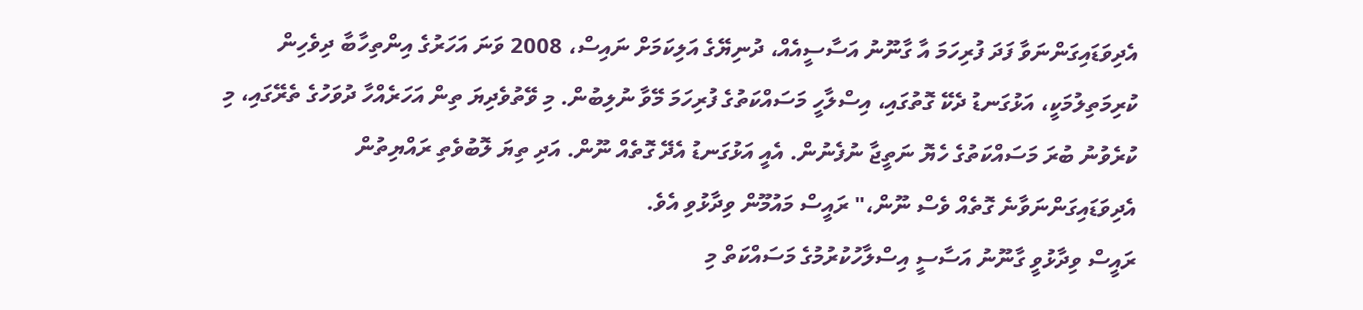އެދިވަޑައިގަންނަވާ ފަދަ ފުރިހަމަ އާ ގާނޫނު އަސާސީއެއް، ދުނިޔޭގެ އަލިކަމަށް ނައިސް، 2008 ވަނަ އަހަރުގެ އިންތިހާބާ ދިވެހިން ކުރިމަތިލުމަކީ، އަޅުގަނޑު ދެކޭ ގޮތުގައި، އިސްލާހީ މަސައްކަތުގެ ފުރިހަމަ މޭވާ ނުލިބުން. މި ވޭތުވެދިޔަ ތިން އަހަރެއްހާ ދުވަހުގެ ތެރޭގައި، މި ކުރެވުނު ބުރަ މަސައްކަތުގެ ހެޔޮ ނަތީޖާ ނުފެނުން. އެއީ އަޅުގަނޑު އެދޭ ގޮތެއް ނޫން. އަދި ތިޔަ ލޮބުވެތި ރައްޔިތުން އެދިވަޑައިގަންނަވާނެ ގޮތެއް ވެސް ނޫން،" ރައީސް މައުމޫން ވިދާޅުވި އެވެ.
ރައީސް ވިދާޅުވީ ގާނޫނު އަސާސީ އިސްލާހުކުރުމުގެ މަސައްކަތް މި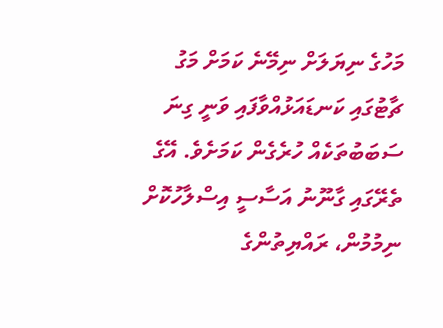މަހުގެ ނިޔަލަށް ނިމޭނެ ކަމަށް މަގު ޗާޓުގައި ކަނޑައަޅުއްވާފައި ވަނީ ގިނަ ސަބަބުތަކެއް ހުރެގެން ކަމަށެވެ. އޭގެ ތެރޭގައި ގާނޫނު އަސާސީ އިސްލާހުކޮށް ނިމުމުން، ރައްޔިތުންގެ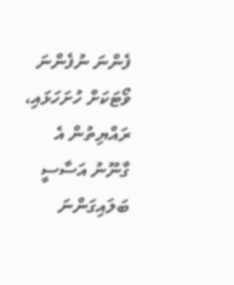ފެންނަ ނުފެންނަ ވޯޓަކަށް ހުށަހަޅައި، ރައްޔިތުން އެ ގާނޫނު އަސާސީ ބަލައިގަންނަ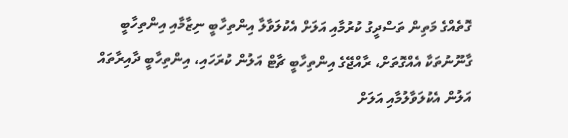ގޮތެއްގެ މަތިން ތަސްދީގު ކުރުމާއި އަލަށް އެކުލަވާލާ އިންތިހާބީ ނިޒާމާއި އިންތިހާބީ ގާނޫނުތަކާ އެއްގޮތަށް، ރާއްޖޭގެ އިންތިހާބީ ޗާޓް އަލުން ކުރަހައި، އިންތިހާބީ ދާއިރާތައް އަލުން އެކުލަވާލުމާއި އަލަށް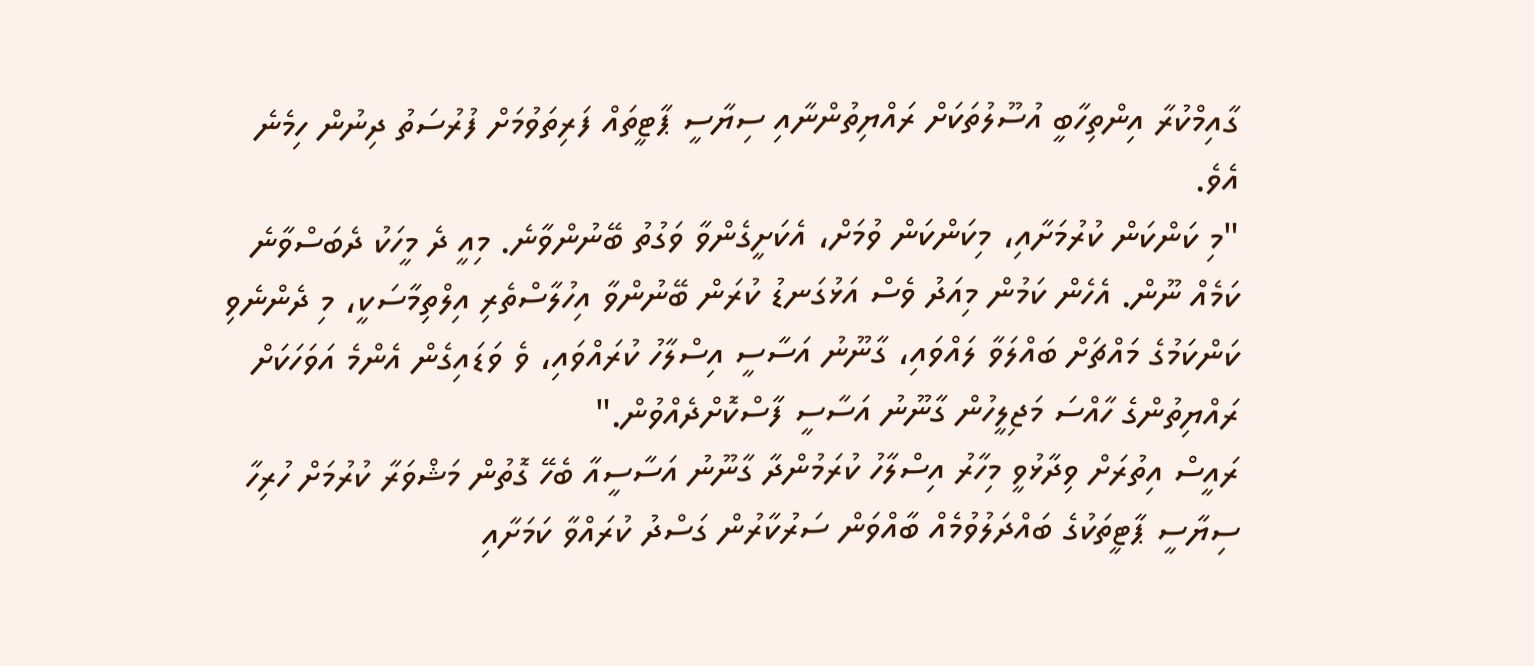ގާއިމްކުރާ އިންތިހާބީ އުސޫލުތަކަށް ރައްޔިތުންނާއި ސިޔާސީ ޕާޓީތައް ފަރިތަވުމަށް ފުރުސަތު ދިނުން ހިމެނެ އެވެ.
"މި ކަންކަން ކުރުމަށާއި، މިކަންކަން ވުމަށް، އެކަށީގެންވާ ވަގުތު ބޭނުންވާނެ. މިއީ ދެ މީހަކު ދެބަސްވާނެ ކަމެއް ނޫން. އެހެން ކަމުން މިއަދު ވެސް އަޅުގަނޑު ކުރަން ބޭނުންވާ އިހުލާސްތެރި އިލްތިމާސަކީ، މި ދެންނެވި ކަންކަމުގެ މައްޗަށް ބައްލަވާ ލައްވައި، ގާނޫނު އަސާސީ އިސްލާހު ކުރައްވައި، ވެ ވަޑައިގެން އެންމެ އަވަހަކަށް ރައްޔިތުންގެ ހާއްސަ މަޖިލީހުން ގާނޫނު އަސާސީ ފާސްކޮށްދެއްވުން."
ރައީސް އިތުރަށް ވިދާޅުވީ މިހާރު އިސްލާހު ކުރަމުންދާ ގާނޫނު އަސާސީއާ ބެހޭ ގޮތުން މަޝްވަރާ ކުރުމަށް ހުރިހާ ސިޔާސީ ޕާޓީތަކުގެ ބައްދަލުވުމެއް ބާއްވަން ސަރުކާރުން ގަސްދު ކުރައްވާ ކަމަށާއި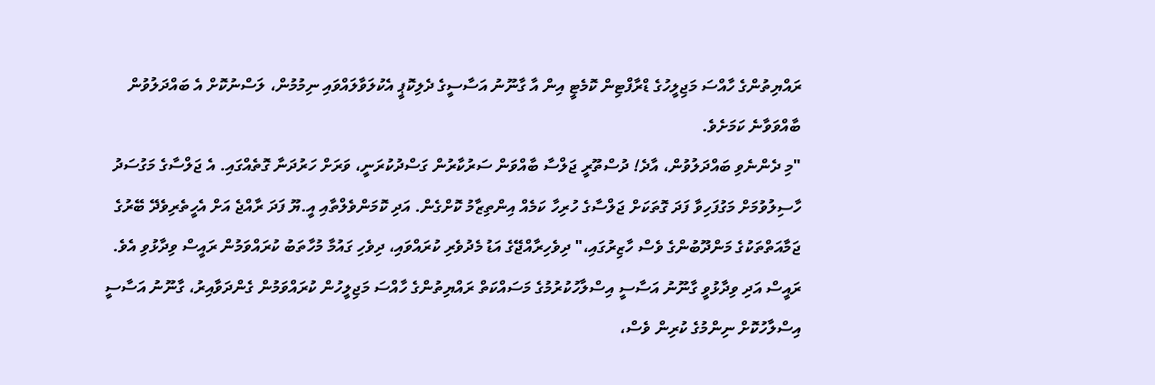ރައްޔިތުންގެ ހާއްސަ މަޖިލީހުގެ ޑްރާފްޓިން ކޮމެޓީ އިން އާ ގާނޫނު އަސާސީގެ ދެލިކޮޕީ އެކުލަވާލައްވައި ނިމުމުން، ލަސްނުކޮށް އެ ބައްދަލުވުން ބާއްވަވާނެ ކަމަށެވެ.
"މި ދެންނެވި ބައްދަލުވުން، އާދެ! ދުސްތޫރީ ޖަލްސާ ބާއްވަން ސަރުކާރުން ގަސްދުކުރަނީ، ވަރަށް ހަރުދަނާ ގޮތެއްގައި. އެ ޖަލްސާގެ މަގުސަދު ހާސިލުވުމަށް މަގުފަހިވާ ފަދަ ގޮތަކަށް ޖަލްސާގެ ހުރިހާ ކަމެއް އިންތިޒާމު ކޮށްގެން. އަދި ކޮމަންވެލްތާއި އީ.ޔޫ ފަދަ ރާއްޖެ އަށް އެހީތެރިވެދޭ ބޭރުގެ ޖަމާއަތްތަކުގެ މަންދޫބުންގެ ވެސް ހާޒިރުގައި،" ދިވެހިރާއްޖޭގެ އަޑު މެދުވެރި ކުރައްވައި، ދިވެހި ގައުމާ މުހާތަބު ކުރައްވަމުން ރައީސް ވިދާޅުވި އެވެ.
ރައީސް އަދި ވިދާޅުވީ ގާނޫނު އަސާސީ އިސްލާހުކުރުމުގެ މަސައްކަތް ރައްޔިތުންގެ ހާއްސަ މަޖިލީހުން ކުރައްވަމުން ގެންދަވާއިރު، ގާނޫނު އަސާސީ އިސްލާހުކޮށް ނިންމުގެ ކުރިން ވެސް،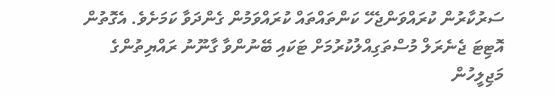ސަރުކާރުން ކުރައްވަންޖެހޭ ކަންތައްތައް ކުރައްވަމުން ގެންދަވާ ކަމަށެވެ. އެގޮތުން އޮޓިޓަ ޖެނެރަލް މުސްތަގިއްލުކުރުމަށް ޓަކައި ބޭނުންވާ ގާނޫނު ރައްޔިތުންގެ މަޖިލީހުން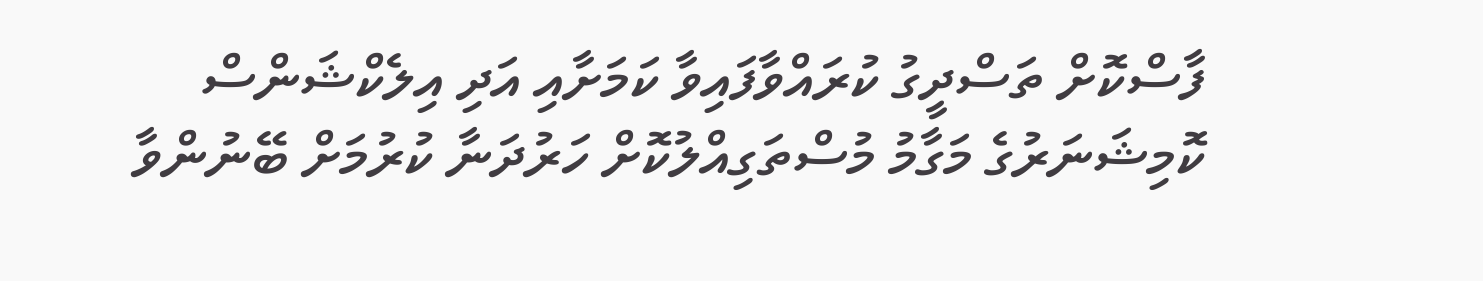ފާސްކޮށް ތަސްދީގު ކުރައްވާފައިވާ ކަމަށާއި އަދި އިލެކްޝަންސް ކޮމިޝަނަރުގެ މަގާމު މުސްތަގިއްލުކޮށް ހަރުދަނާ ކުރުމަށް ބޭނުންވާ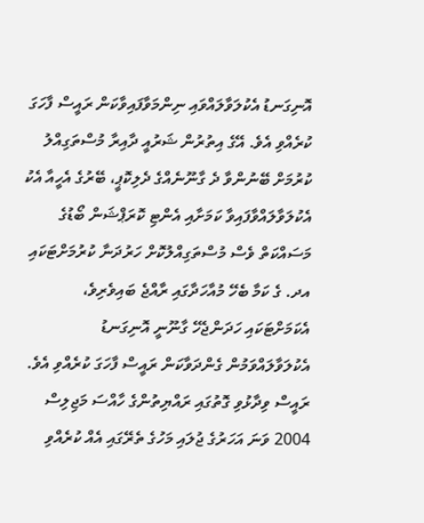އޮނިގަނޑު އެކުލަވާލައްވައި ނިންމަވާފައިވާކަން ރައީސް ފާހަގަ ކުރެއްވި އެވެ. އޭގެ އިތުރުން ޝަރުއީ ދާއިރާ މުސްތަގިއްލު ކުރުމަށް ބޭނުންވާ ދެ ގާނޫނެއްގެ ދެލިކޮޕީ، ބޭރުގެ އެހީއާ އެކު އެކުލަވާލައްވާފައިވާ ކަމަށާއި އެންޓި ކޮރަޕްޝަން ބޯޑުގެ މަސައްކަތް ވެސް މުސްތަގިއްލުކޮށް ހަރުދަނާ ކުރުމަށްޓަކައި އދ. ގެ ކަމާ ބެހޭ މުއާހަދާގައި ރާއްޖެ ބައިވެރިވެ، އެކަމަށްޓަކައި ހަދަންޖެހޭ ގާނޫނީ އޮނިގަނޑު އެކުލަވާލައްވަމުން ގެންދަވާކަން ރައީސް ފާހަގަ ކުރެއްވި އެވެ.
ރައީސް ވިދާޅުވި ގޮތުގައި ރައްޔިތުންގެ ހާއްސަ މަޖިލިސް 2004 ވަނަ އަހަރުގެ ޖުލައި މަހުގެ ތެރޭގައި އެއް ކުރެއްވި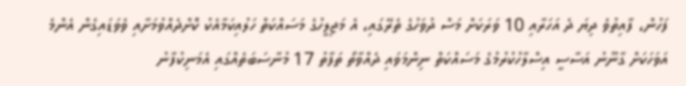ފަހުން، ފާއިތުވެ ދިޔަ ދެ އަހަރާއި 10 ވަރަކަށް މަސް ދުވަހުގެ ތެރޭގައި، އެ މަޖިލީހުގެ މަސައްކަތް ހަލުއިކަމާއެކު ކޮށްދެއްވުމަށާއި ވެވަޑައިގެން އެންމެ އަވަހަކަށް ގާނޫނު އަސާސީ އިސްލާހުކުރުމުގެ މަސައްކަތް ނިންމަވައި ދެއްވާތޯ ތަފާތު 17 މުނާސަބަތެއްގައި އެމަނިކުފާނު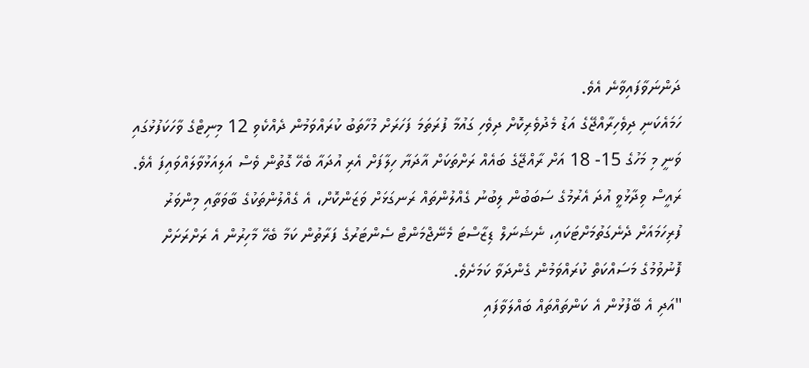ދަންނަވާފައިވާނެ އެވެ.
ހަމައެކަނި ދިވެހިރާއްޖޭގެ އަޑު މެދުވެރިކޮށް ދިވެހި ގައުމާ ފުރަތަމަ ފަހަރަށް މުހާތަބު ކުރައްވަމުން ދެއްކެވި 12 މިނިޓްގެ ވާހަކަފުޅުގައި ވަނީ މި މަހުގެ 15- 18 އަށް ރާއްޖޭގެ ބައެއް ރަށްތަކަށް އާދަޔާ ހިލާފަށް އެރި އުދައާ ބެހޭ ގޮތުން ވެސް އަލިއަޅުވާލައްވައިފަ އެވެ. ރައީސް ވިދާޅުވީ އުދަ އެރުމުގެ ސަބަބުން ލިބުނު ގެއްލުންތައް ރަނގަޅަށް ވަޒަންކޮށް، އެ ގެއްލުންތަކުގެ ބާވަތާއި މިންވަރު ފުރިހަމައަށް ދެނެގަތުމަށްޓަކައި، ނެޝަނަލް ޑިޒާސްޓަ މެނޭޖްމަންޓް ސެންޓަރުގެ ފަރާތުން ކަމާ ބެހޭ މާހިރުން އެ ރަށްރަށަށް ފޮނުވުމުގެ މަސައްކަތް ކުރައްވަމުން ގެންދަވާ ކަމަށެވެ.
"އަދި އެ ބޭފުޅުން އެ ކަންތައްތައް ބައްލަވާފައި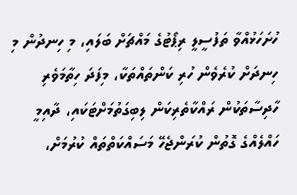ހުށަހަޅުއްވާ ތަފުސީލީ ރިޕޯޓުގެ މައްޗަށް ބަލައި، މި ހިނދުން މި ހިނދަށް ކުރެވެން ހުރި ކަންތައްތަކާ، މިފަދަ ހިތާމަވެރި ހާދިސާތަކުން ރައްކާތެރިކަން ލިބިގަތުމަށްޓަކައި، ދާއިމީ ހައްލެއްގެ ގޮތުން ކުރަންޖެހޭ މަސައްކަތްތައް ކުރުމަށް،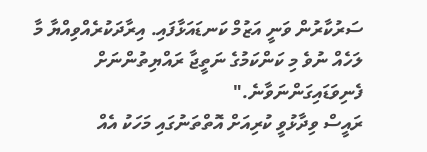ސަރުކާރުން ވަނީ އަޒުމް ކަނޑައަޅާފައި. އިރާދަކުރެއްވިއްޔާ މާ ލަހެއް ނުވެ މި ކަންކަމުގެ ނަތީޖާ ރައްޔިތުންނަށް ފެނިވަޑައިގަންނަވާނެ."
ރައީސް ވިދާޅުވީ ކުރިއަށް އޮތްތަނުގައި މަހަކު އެއް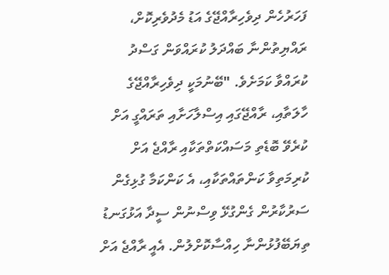ފަހަރުހެން ދިވެހިރާއްޖޭގެ އަޑު މެދުވެރިކޮށް، ރައްޔިތުންނާ ބައްދަލު ކުރައްވަން ގަސްދު ކުރައްވާ ކަމަށެވެ. "ބޭނުމަކީ ދިވެހިރާއްޖޭގެ ހާލަތާއި، ރާއްޖޭގައި އިސްލާހަށާއި ތަރައްގީ އަށް ކުރެވޭ ބޮޑެތި މަސައްކަތްތަކާއި ރާއްޖެ އަށް ކުރިމަތިވާ ކަންތައްތަކާއި، އެ ކަންކަމާ ގުޅިގެން ސަރުކާރުން ގެންގުޅޭ ވިސްނުން ސީދާ އަޅުގަނޑު ތިޔަބޭފުޅުންނާ ހިއްސާކޮށްލުން. އެއީ ރާއްޖެ އަށް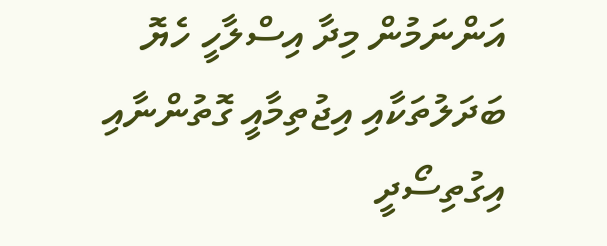އަންނަމުން މިދާ އިސްލާހީ ހެޔޮ ބަދަލުތަކާއި އިޖުތިމާއީ ގޮތުންނާއި އިގުތިސޯދީ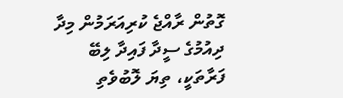ގޮތުން ރާއްޖެ ކުރިއަރަމުން މިދާ ދިއުމުގެ ސީދާ ފައިދާ ލިބޭ ފަރާތަކީ، ތިޔަ ލޮބުވެތި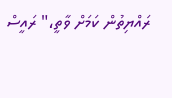ރައްޔިތުން ކަމަށް ވާތީ،" ރައީސް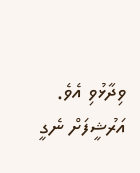ވިދާޅުވި އެވެ.
އަރުޝީފަށް ނެގީ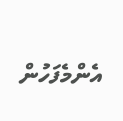އެންމެފަހުން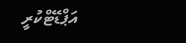އަޕްޑޭޓްކުރީ